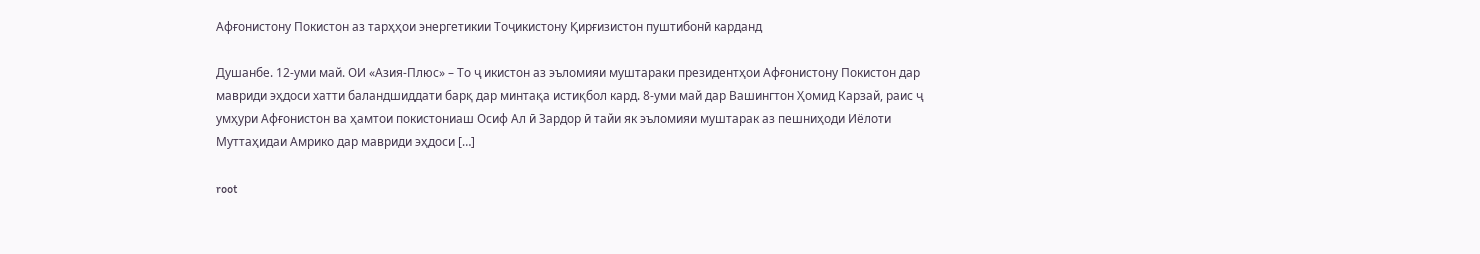Афғонистону Покистон аз тарҳҳои энергетикии Тоҷикистону Қирғизистон пуштибонӣ карданд

Душанбе. 12-уми май. ОИ «Азия-Плюс» – То ҷ икистон аз эъломияи муштараки президентҳои Афғонистону Покистон дар мавриди эҳдоси хатти баландшиддати барқ дар минтақа истиқбол кард. 8-уми май дар Вашингтон Ҳомид Карзай, раис ҷ умҳури Афғонистон ва ҳамтои покистониаш Осиф Ал ӣ Зардор ӣ тайи як эъломияи муштарак аз пешниҳоди Иёлоти Муттаҳидаи Амрико дар мавриди эҳдоси […]

root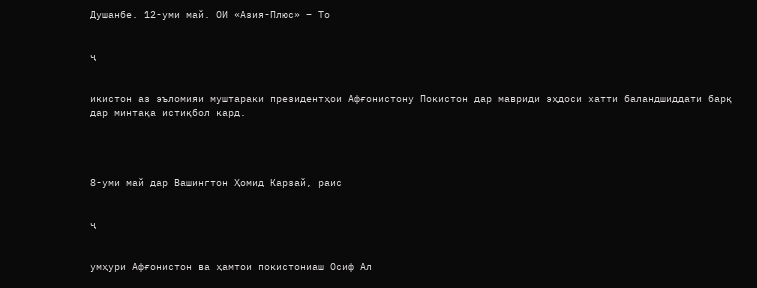Душанбе. 12-уми май. ОИ «Азия-Плюс» – То


ҷ


икистон аз эъломияи муштараки президентҳои Афғонистону Покистон дар мавриди эҳдоси хатти баландшиддати барқ дар минтақа истиқбол кард.




8-уми май дар Вашингтон Ҳомид Карзай, раис


ҷ


умҳури Афғонистон ва ҳамтои покистониаш Осиф Ал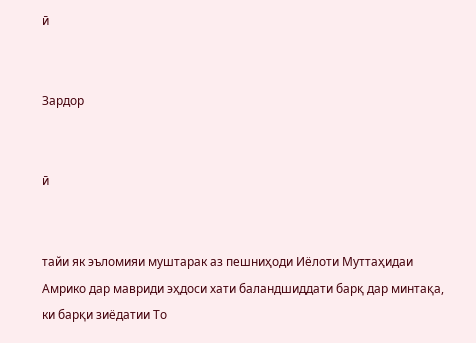ӣ


Зардор


ӣ


тайи як эъломияи муштарак аз пешниҳоди Иёлоти Муттаҳидаи Амрико дар мавриди эҳдоси хати баландшиддати барқ дар минтақа, ки барқи зиёдатии То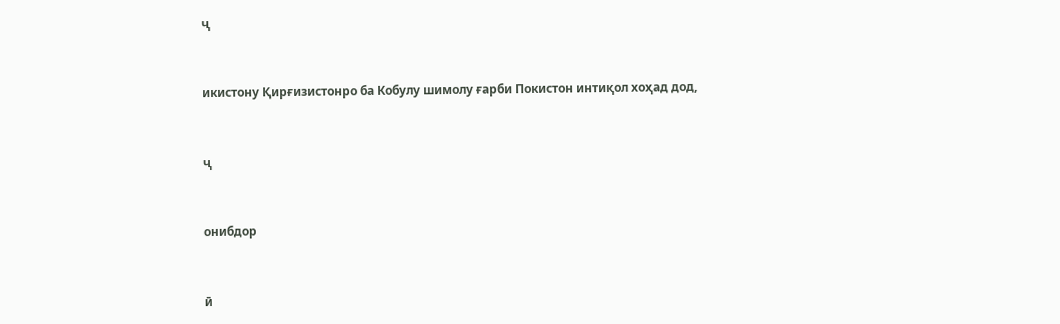ҷ


икистону Қирғизистонро ба Кобулу шимолу ғарби Покистон интиқол хоҳад дод,


ҷ


онибдор


ӣ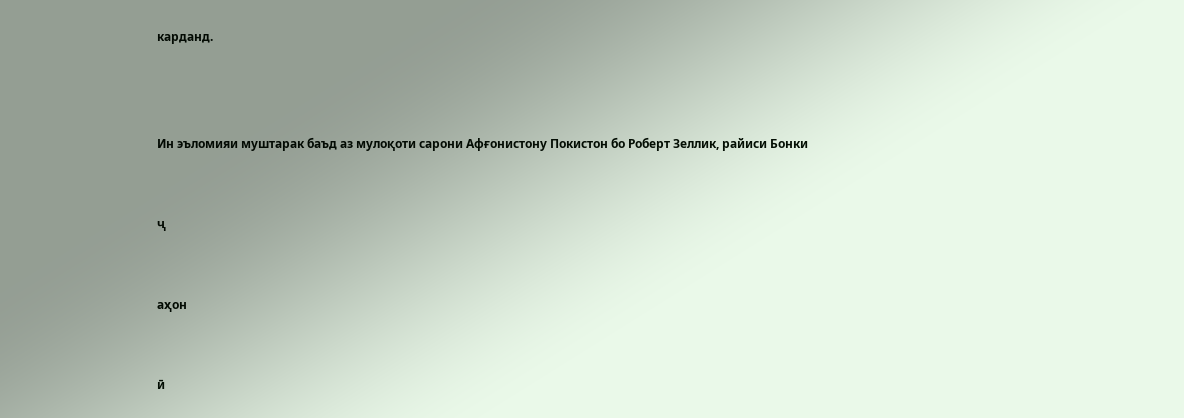карданд.



Ин эъломияи муштарак баъд аз мулоқоти сарони Афғонистону Покистон бо Роберт Зеллик, райиси Бонки


ҷ


аҳон


ӣ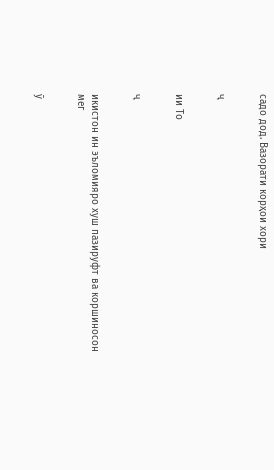садо дод. Вазорати корҳои хори


ҷ


ии То


ҷ


икистон ин эъломияро хуш пазируфт ва коршиносон мег


ӯ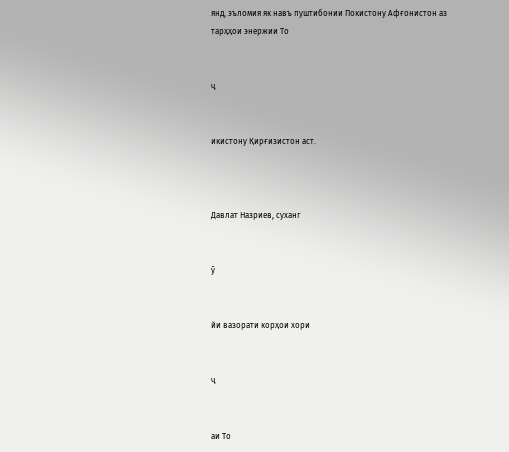янд, эъломия як навъ пуштибонии Покистону Афғонистон аз тарҳҳои энержии То


ҷ


икистону Қирғизистон аст.



Давлат Назриев, суханг


ӯ


йи вазорати корҳои хори


ҷ


аи То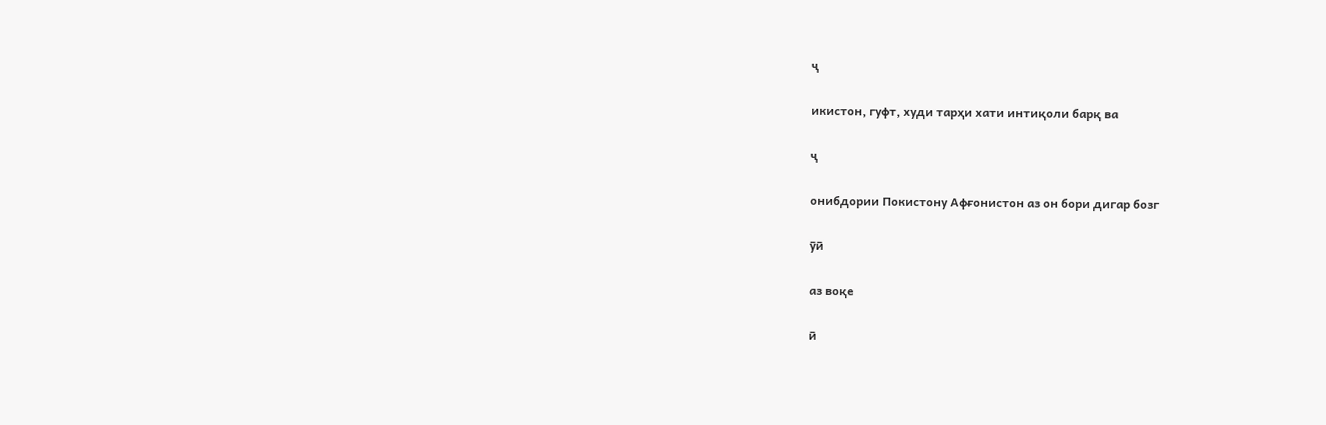ҷ


икистон, гуфт, худи тарҳи хати интиқоли барқ ва


ҷ


онибдории Покистону Афғонистон аз он бори дигар бозг


ӯӣ


аз воқе


ӣ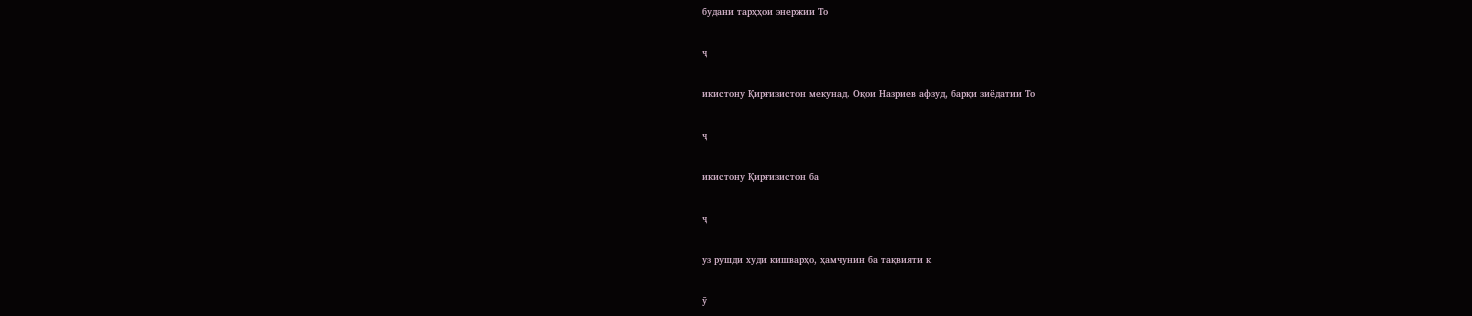будани тарҳҳои энержии То


ҷ


икистону Қирғизистон мекунад. Оқои Назриев афзуд, барқи зиёдатии То


ҷ


икистону Қирғизистон ба


ҷ


уз рушди худи кишварҳо, ҳамчунин ба тақвияти к


ӯ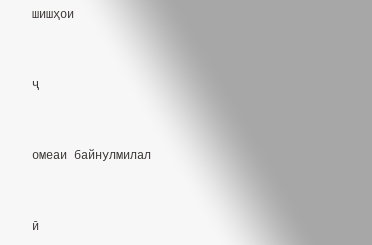шишҳои


ҷ


омеаи байнулмилал


ӣ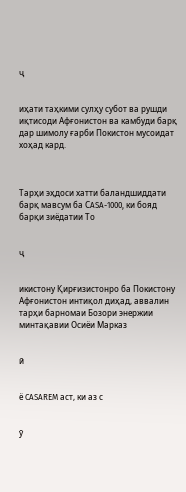ҷ


иҳати таҳкими сулҳу субот ва рушди иқтисоди Афғонистон ва камбуди барқ дар шимолу ғарби Покистон мусоидат хоҳад кард.



Тарҳи эҳдоси хатти баландшиддати барқ мавсум ба СASA-1000, ки бояд барқи зиёдатии То


ҷ


икистону Қирғизистонро ба Покистону Афғонистон интиқол диҳад, аввалин тарҳи барномаи Бозори энержии минтақавии Осиёи Марказ


ӣ


ё CASAREM аст, ки аз с


ӯ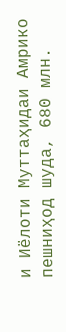и Иёлоти Муттаҳидаи Амрико пешниҳод шуда, 680 млн.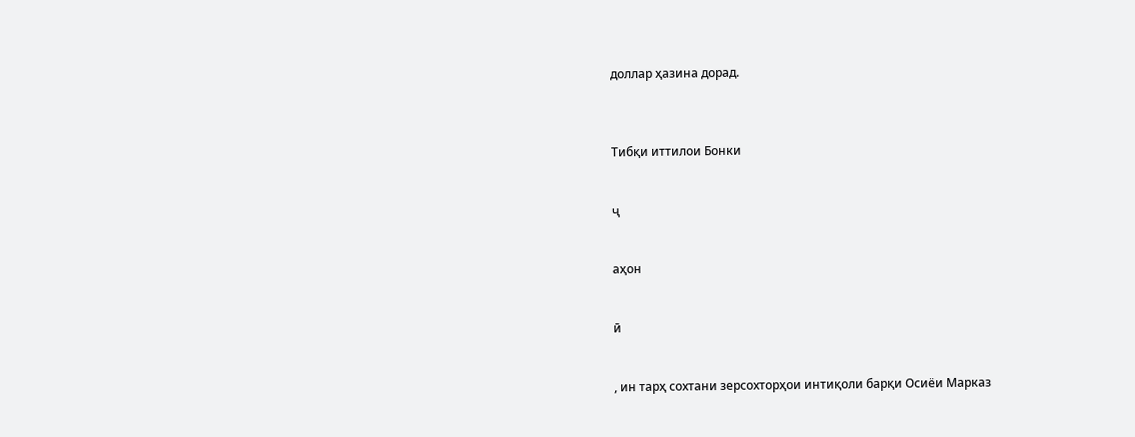доллар ҳазина дорад.



Тибқи иттилои Бонки


ҷ


аҳон


ӣ


, ин тарҳ сохтани зерсохторҳои интиқоли барқи Осиёи Марказ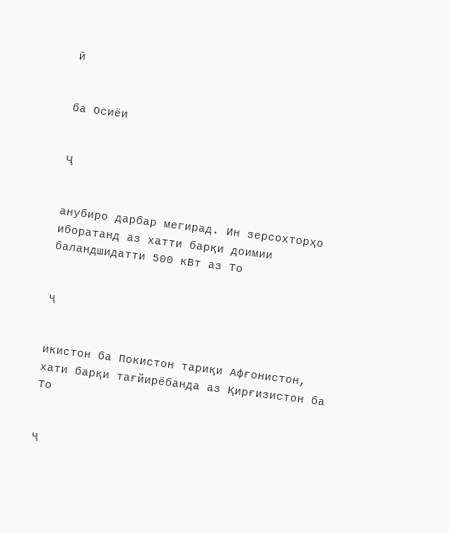ӣ


ба Осиёи


Ҷ


анубиро дарбар мегирад. Ин зерсохторҳо иборатанд аз хатти барқи доимии баландшидатти 500 кВт аз То


ҷ


икистон ба Покистон тариқи Афғонистон, хати барқи тағйирёбанда аз Қирғизистон ба То


ҷ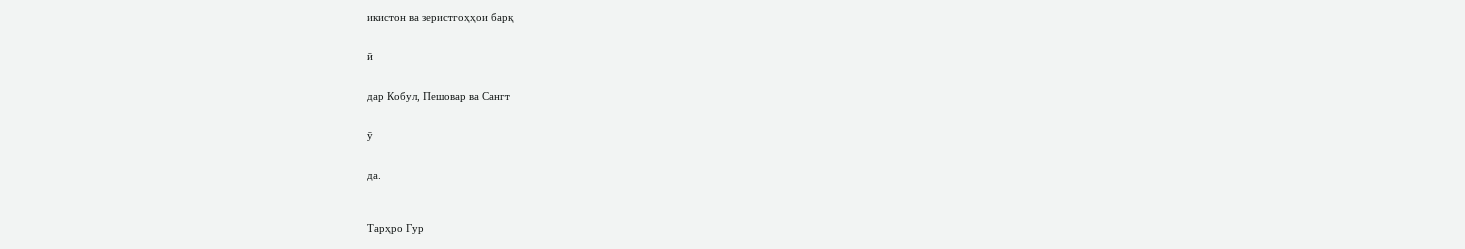икистон ва зеристгоҳҳои барқ


ӣ


дар Кобул, Пешовар ва Сангт


ӯ


да.



Тарҳро Гур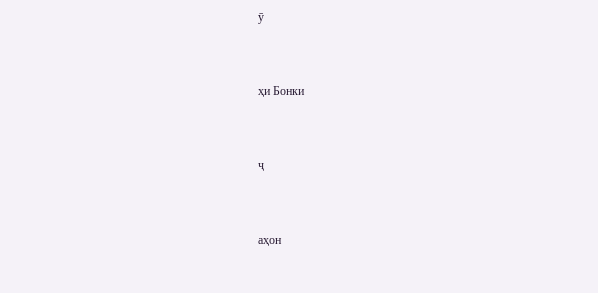ӯ


ҳи Бонки


ҷ


аҳон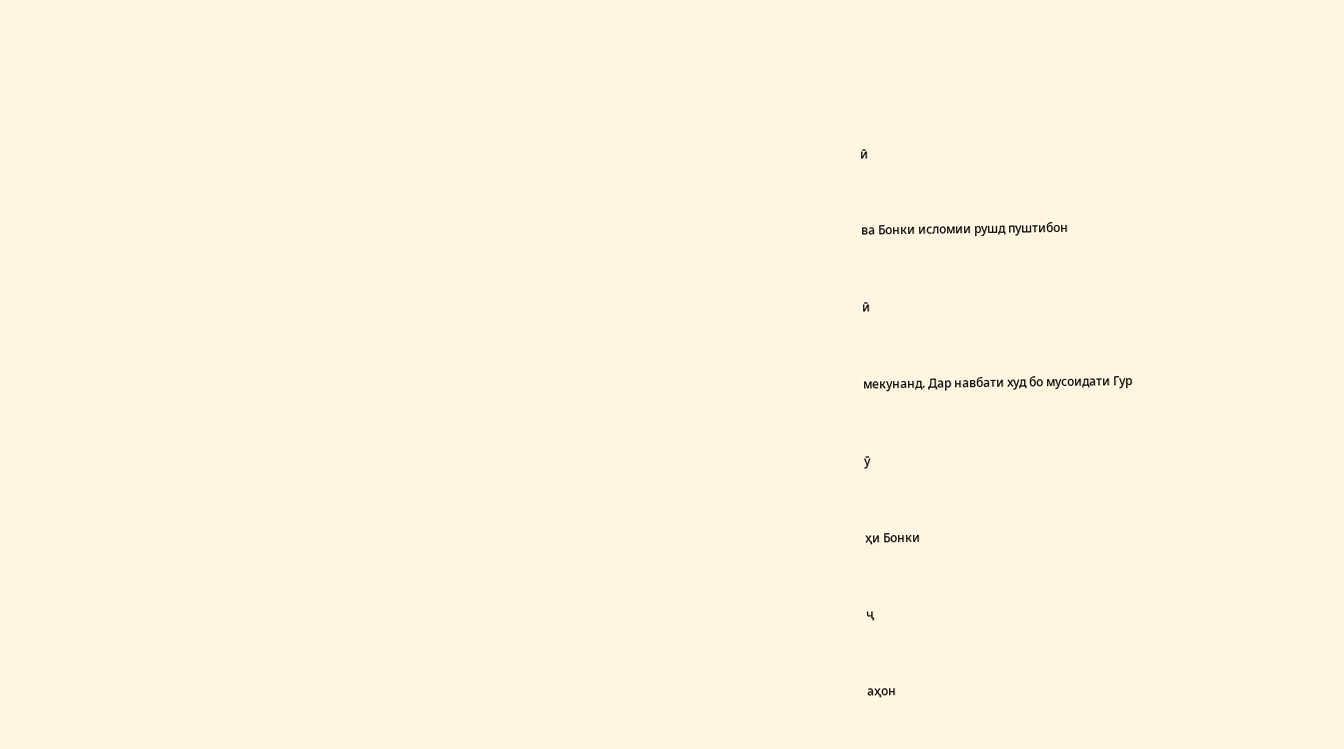ӣ


ва Бонки исломии рушд пуштибон


ӣ


мекунанд. Дар навбати худ бо мусоидати Гур


ӯ


ҳи Бонки


ҷ


аҳон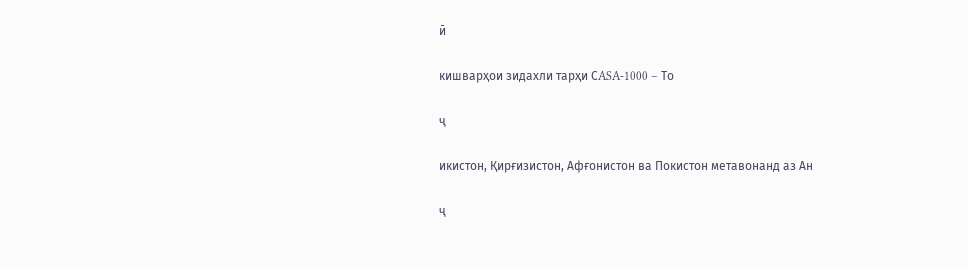ӣ


кишварҳои зидахли тарҳи СASA-1000 – То


ҷ


икистон, Қирғизистон, Афғонистон ва Покистон метавонанд аз Ан


ҷ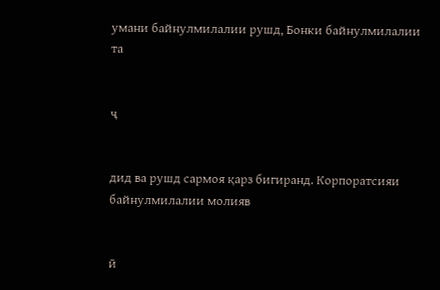умани байнулмилалии рушд, Бонки байнулмилалии та


ҷ


дид ва рушд сармоя қарз бигиранд. Корпоратсияи байнулмилалии молияв


ӣ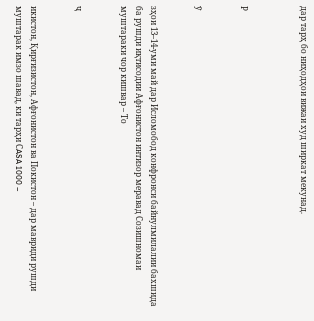дар тарҳ бо ниҳодҳои вижаи худ ширкат мекунад.



Р


ӯ


зҳои 13–14-уми май дар Исломобод конфронси байнулмилалии бахшида ба рушди иқтисодии Афғонистон интизор меравад Созишномаи муштараки чор кишвар – То


ҷ


икистон, Қирғизистон, Афғонистон ва Покистон – дар мавриди рушди муштарак имзо шавад, ки тарҳи СASA 1000 –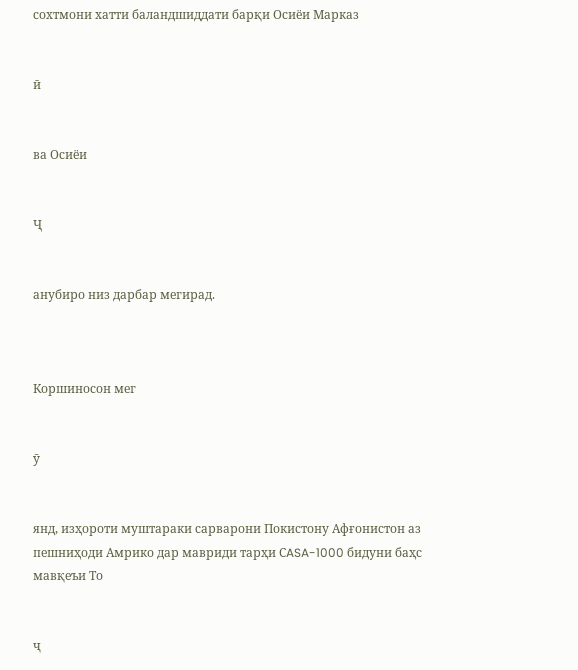сохтмони хатти баландшиддати барқи Осиёи Марказ


ӣ


ва Осиёи


Ҷ


анубиро низ дарбар мегирад.



Коршиносон мег


ӯ


янд, изҳороти муштараки сарварони Покистону Афғонистон аз пешниҳоди Амрико дар мавриди тарҳи СASA-1000 бидуни баҳс мавқеъи То


ҷ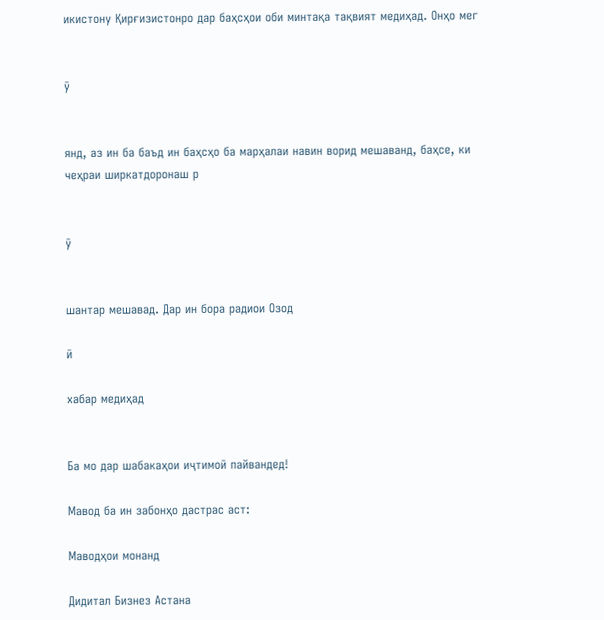икистону Қирғизистонро дар баҳсҳои оби минтақа тақвият медиҳад. Онҳо мег


ӯ


янд, аз ин ба баъд ин баҳсҳо ба марҳалаи навин ворид мешаванд, баҳсе, ки чеҳраи ширкатдоронаш р


ӯ


шантар мешавад. Дар ин бора радиои Озод

ӣ

хабар медиҳад


Ба мо дар шабакаҳои иҷтимоӣ пайвандед!

Мавод ба ин забонҳо дастрас аст:

Маводҳои монанд

Дидитал Бизнез Астана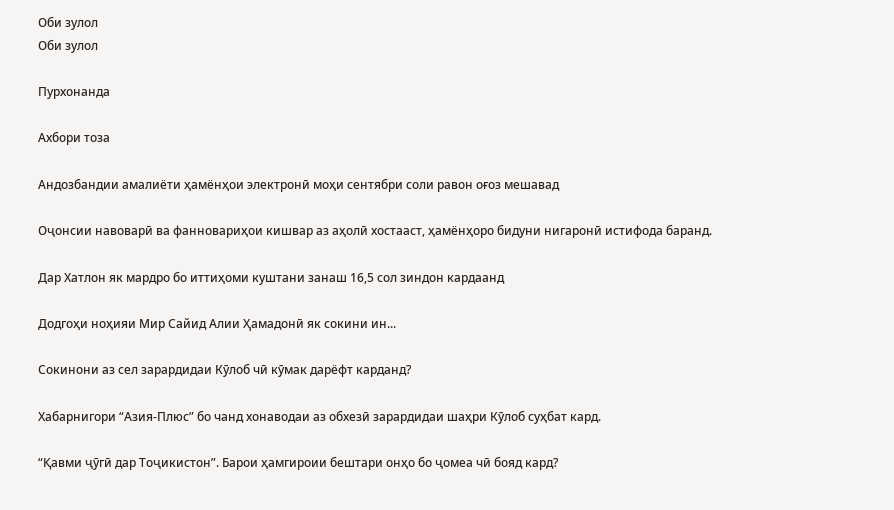Оби зулол
Оби зулол

Пурхонанда

Ахбори тоза

Андозбандии амалиёти ҳамёнҳои электронӣ моҳи сентябри соли равон оғоз мешавад

Оҷонсии навоварӣ ва фанновариҳои кишвар аз аҳолӣ хостааст, ҳамёнҳоро бидуни нигаронӣ истифода баранд.

Дар Хатлон як мардро бо иттиҳоми куштани занаш 16,5 сол зиндон кардаанд

Додгоҳи ноҳияи Мир Сайид Алии Ҳамадонӣ як сокини ин...

Сокинони аз сел зарардидаи Кӯлоб чӣ кӯмак дарёфт карданд?

Хабарнигори “Азия-Плюс” бо чанд хонаводаи аз обхезӣ зарардидаи шаҳри Кӯлоб суҳбат кард.

“Қавми ҷӯгӣ дар Тоҷикистон”. Барои ҳамгироии бештари онҳо бо ҷомеа чӣ бояд кард?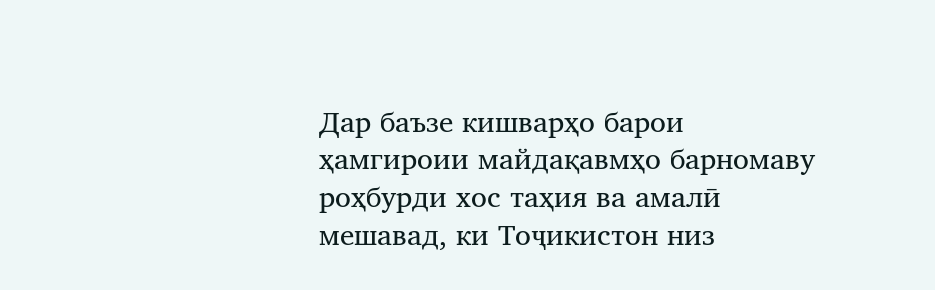Дар баъзе кишварҳо барои ҳамгироии майдақавмҳо барномаву роҳбурди хос таҳия ва амалӣ мешавад, ки Тоҷикистон низ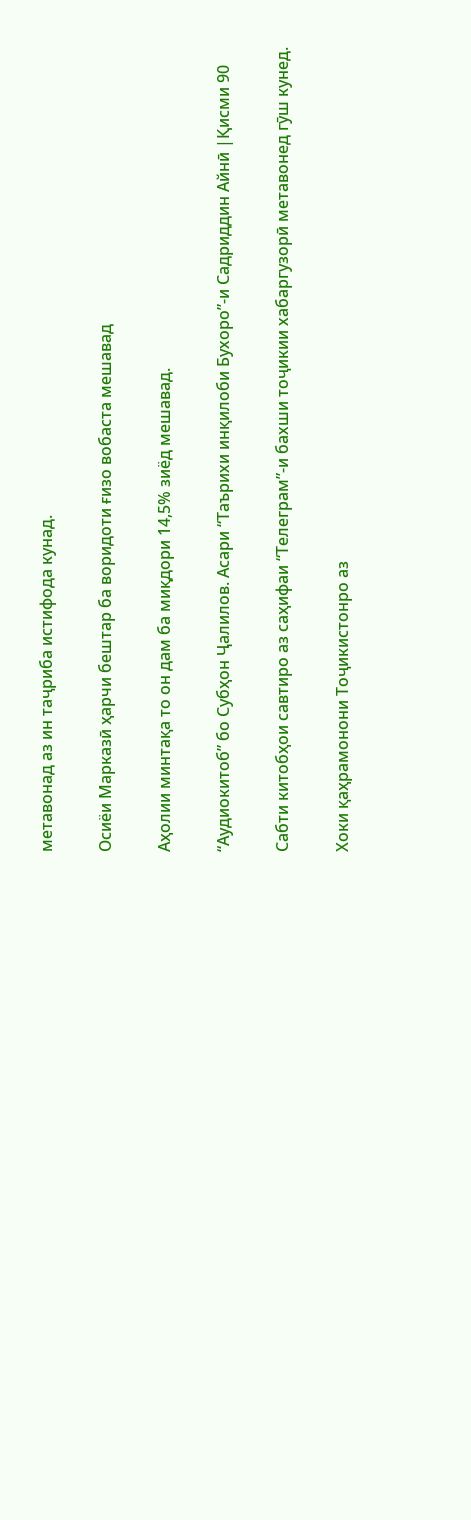метавонад аз ин таҷриба истифода кунад.

Осиёи Марказӣ ҳарчи бештар ба воридоти ғизо вобаста мешавад

Аҳолии минтақа то он дам ба миқдори 14,5% зиёд мешавад.

“Аудиокитоб” бо Субҳон Ҷалилов. Асари “Таърихи инқилоби Бухоро”-и Садриддин Айнӣ |Қисми 90

Cабти китобҳои савтиро аз саҳифаи “Телеграм”-и бахши тоҷикии хабаргузорӣ метавонед гӯш кунед.

Хоки қаҳрамонони Тоҷикистонро аз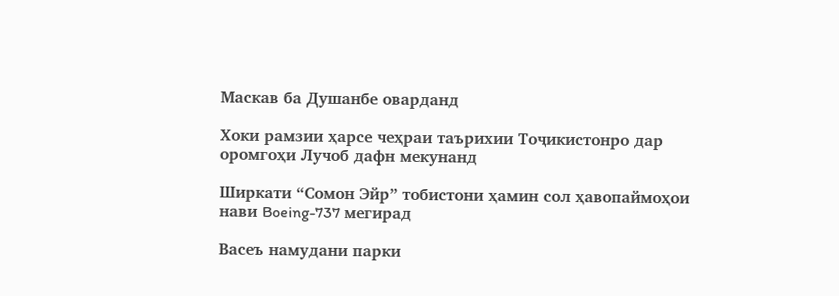Маскав ба Душанбе оварданд

Хоки рамзии ҳарсе чеҳраи таърихии Тоҷикистонро дар оромгоҳи Лучоб дафн мекунанд

Ширкати “Сомон Эйр” тобистони ҳамин сол ҳавопаймоҳои нави Boeing-737 мегирад

Васеъ намудани парки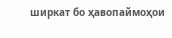ширкат бо ҳавопаймоҳои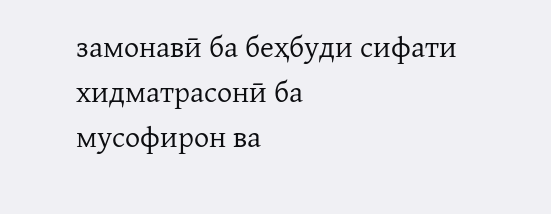замонавӣ ба беҳбуди сифати хидматрасонӣ ба мусофирон ва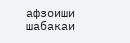афзоиши шабакаи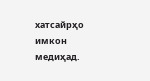хатсайрҳо имкон медиҳад.